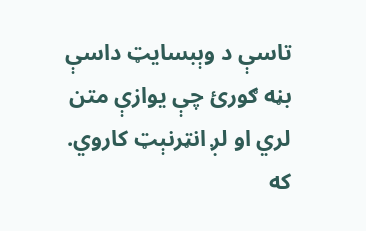تاسې د وېبسایټ داسې بڼه ګورئ چې یوازې متن لري او لږ انټرنېټ کاروي. که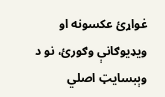غواړئ عکسونه او ویډیوګانې وګورئ، نو د وېبسایټ اصلي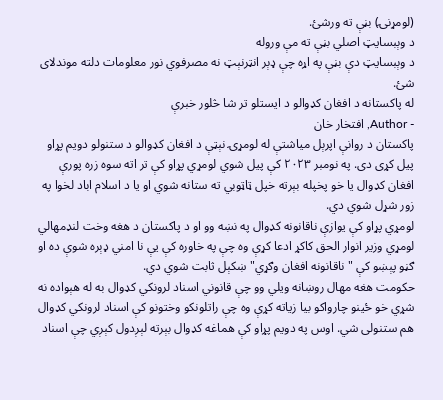(لومړنۍ) بڼې ته ورشئ.
د وېبسایټ اصلي بڼې ته مې وروله
د وېبسایټ دې بڼې په اړه چې ډېر انټرنېټ نه مصرفوي نور معلومات دلته موندلای شئ.
له پاکستانه د افغان کډوالو د ايستلو تر شا څلور خبرې
- Author, افتخار خان
پاکستان د روانې اپرېل مياشتې له لومړۍ نېټې د افغان کډوالو د ستنولو دويم پړاو پيل کړی دی. په نومبر ۲۰۲۳ کې پيل شوي لومړي پړاو کې تر اته سوه زره پورې افغان کډوال يا خو پخپله بېرته خپل ټاټوبي ته ستانه شوي او يا د اسلام اباد لخوا په زور شړل شوي دي.
لومړي پړاو کې يوازې ناقانونه کډوال په نښه وو او د پاکستان د هغه وخت لنډمهالي لومړي وزير انوار الحق کاکړ ادعا کړې وه چې په خاوره کې يې نا امني ډېره شوې ده او ګڼو پېښو کې "ناقانونه افغان وګړي" ښکېل ثابت شوي دي.
حکومت هغه مهال روښانه ویلي وو چې قانوني اسناد لرونکي کډوال به له هېواده نه شړي خو ځينو چارواکو بيا زیاته کړې وه چې راتلونکو وختونو کې اسناد لرونکي کډوال هم ستنولی شي. اوس په دويم پړاو کې هماغه کډوال بېرته لېږدول کېږي چې اسناد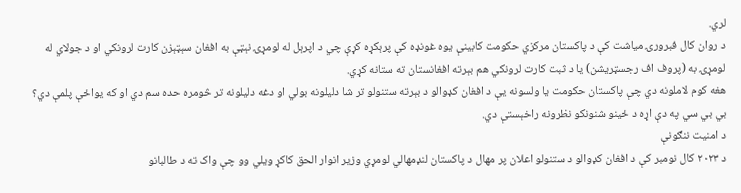لري.
د روان کال فبرورۍ مياشت کې د پاکستان مرکزي حکومت کابينې يوه غونډه کې پرېکړه کړې چي د اپرېل له لومړۍ نېټې به افغان سېټېزن کارت لرونکي او د جولاي له لومړۍ به (پروف اف رجسټريشن) یا د ثبت کارت لرونکي هم بېرته افغانستان ته ستانه کړي.
هغه کوم لاملونه دي چې پاکستان حکومت يا ولسونه يې د افغان کډوالو د بېرته ستنولو تر شا دليلونه بولي او دغه دليلونه تر څومره حده سم دي او که يواځې پلمې دي؟ بي بي سي په دې اړه د ځينو شنونکو نظرونه راخېستې دي.
د امنیت ننګونې
د ۲۰۲۳ کال نومبر کې د افغان کډوالو د ستنولو اعلان پر مهال د پاکستان لنډمهالي لومړي وزير انوار الحق کاکړ ویلي وو چې واک ته د طالبانو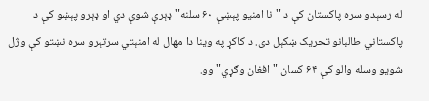له رسېدو سره پاکستان کې د "نا امنیو پېښې ۶۰ سلنه" ډېرې شوې دي او ډېرو پېښو کې د پاکستاني طالبانو تحريک ښکېل دی. د کاکړ په وینا دا مهال له امنېتي سرتېرو سره نښتو کې وژل شویو وسله والو کې ۶۴ کسان "افغان وګړي" وو.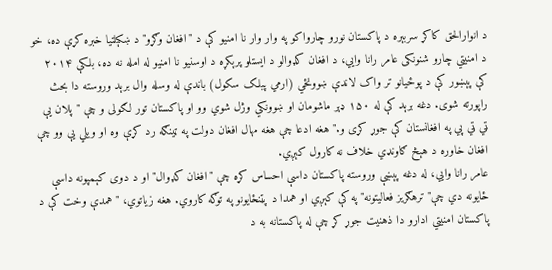د انوارالحق کاکړ سربېره د پاکستان نورو چارواکو په وار وار نا امنیو کې د "افغان وګړو" د ښکېلتيا خبره کړې ده، خو د امنيتي چارو شنونکی عامر رانا وايي، د افغان کډوالو د ايستلو پرېکړه د اوسنیو نا امنیو له امله نه ده، بلکې ۲۰۱۴ کې پېښور کې د پوځيانو تر واک لاندې ښوونځي (ارمي پبلک سکول) باندې له وسله وال برېد وروسته دا بحث راپورته شوی. دغه برېد کې له ۱۵۰ ډېر ماشومان او ښوونکي وژل شوي وو او پاکستان تور لګولی و چې "پلان يې ټي ټي پي په افغانستان کې جوړ کړی و." هغه ادعا چې هغه مهال افغان دولت په ټینګه رد کړې وه او ویلي یې وو چې افغان خاوره د هېڅ ګاونډي خلاف نه کارول کېږي.
عامر رانا وايي، له دغه پېښې وروسته پاکستان داسې احساس کړه چې "افغان کډوال" او د دوی کېمپونه داسې ځايونه دي چې"ترهګریز فعالیتونه" په کې کېږي او همدا د پټنځايونو په توګه کاروي. هغه زیاتوي، "همدې وخت کې د پاکستان امنیتي ادارو دا ذهنیت جوړ کړ چې له پاکستانه به د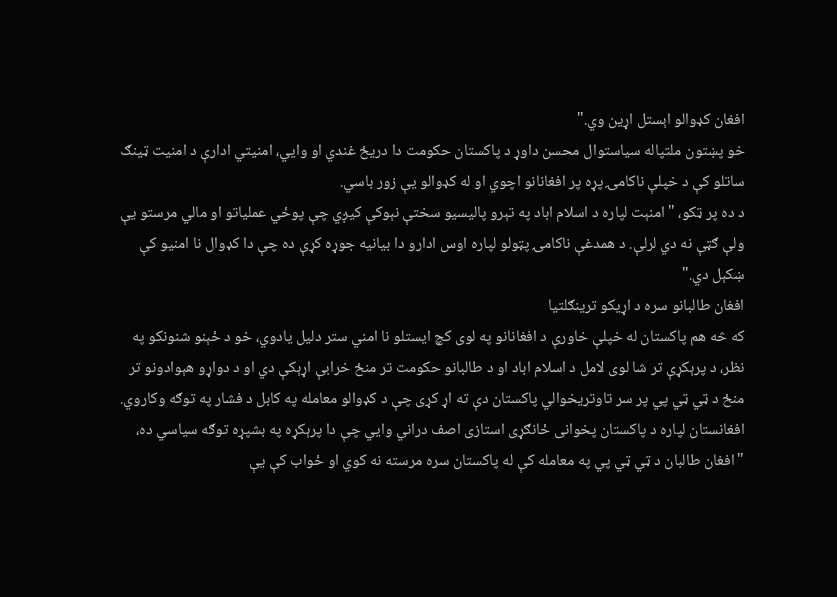افغان کډوالو اېستل اړین وي."
خو پښتون ملتپاله سياستوال محسن داوړ د پاکستان حکومت دا دريځ غندي او وايي، امنيتي ادارې د امنیت ټينګ ساتلو کې د خپلې ناکامۍ پړه پر افغانانو اچوي او له کډوالو يې زور باسي.
د ده پر ټکو، "امنېت لپاره د اسلام اباد په تېرو پالیسیو سختې نېوکې کيږي چې پوځي عملياتو او مالي مرستو يې ولې ګټې نه دي لرلې. د همدغې ناکامۍ پټولو لپاره اوس ادارو دا بيانيه جوړه کړې ده چې دا کډوال نا امنیو کې ښکېل دي."
افغان طالبانو سره د اړیکو ترینګلتیا
که څه هم پاکستان له خپلې خاورې د افغانانو په لوی کچ ايستلو نا امني ستر دليل یادوي، خو د ځېنو شنونکو په نظر، د پرېکړې تر شا لوی لامل د اسلام اباد او د طالبانو حکومت تر منځ خرابې اړېکې دي او د دواړو هېوادونو تر منځ د ټي ټي پي پر سر تاوتریخوالي پاکستان دې ته اړ کړی چې د کډوالو معامله په کابل د فشار په توګه وکاروي.
افغانستان لپاره د پاکستان پخوانی ځانګړی استازی اصف دراني وايي چې دا پرېکړه په بشپړه توګه سياسي ده، "افغان طالبان د ټي ټي پي په معامله کې له پاکستان سره مرسته نه کوي او ځواب کې یې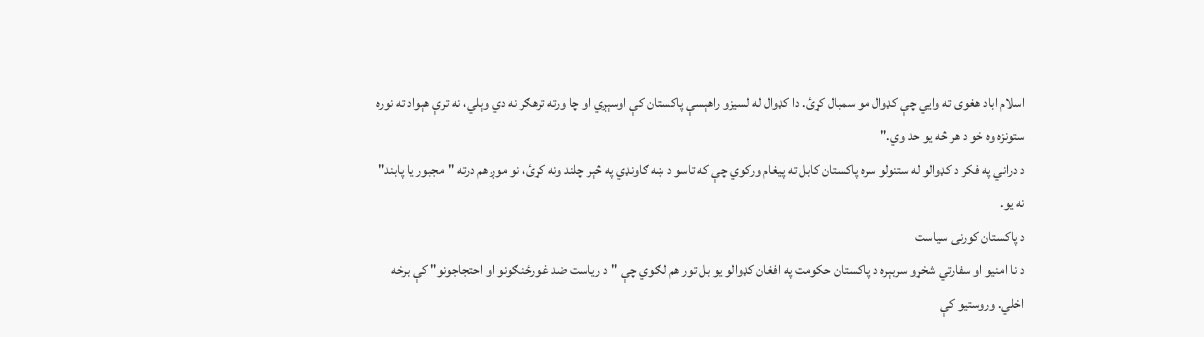اسلام اباد هغوی ته وايي چې کډوال مو سمبال کړئ. دا کډوال له لسیزو راهېسې پاکستان کې اوسېږي او چا ورته ترهګر نه دي وېلي، نه ترې هېواد ته نوره ستونزه وه خو د هر څه يو حد وي."
د دراني په فکر د کډوالو له ستنولو سره پاکستان کابل ته پيغام ورکوي چې که تاسو د ښه ګاونډي په څېر چلند ونه کړئ، نو موږ هم درته "مجبور يا پابند" نه يو.
د پاکستان کورنی سياست
د نا امنیو او سفارتي شخړو سربېره د پاکستان حکومت په افغان کډوالو يو بل تور هم لګوي چې "د رياست ضد غورځنګونو او احتجاجونو" کې برخه اخلي. وروستيو کې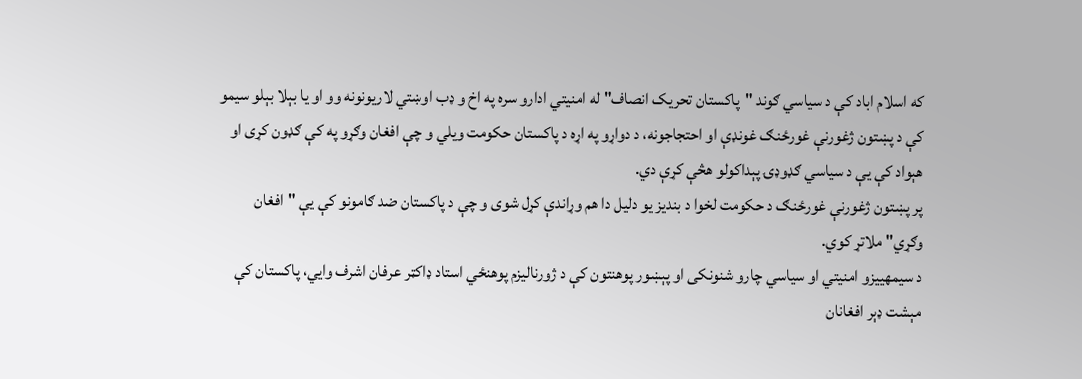که اسلام اباد کې د سياسي ګوند "پاکستان تحريک انصاف" له امنيتي ادارو سره په اخ و ډب اوښتي لاریونونه وو او يا بېلا بېلو سيمو کې د پښتون ژغورنې غورځنګ غونډې او احتجاجونه، د دواړو په اړه د پاکستان حکومت ویلي و چې افغان وګړو په کې ګډون کړی او هېواد کې یې د سياسي ګډوډۍ پېداکولو هڅې کړې دي.
پر پښتون ژغورنې غورځنګ د حکومت لخوا د بنديز يو دليل دا هم وړاندې کړل شوی و چې د پاکستان ضد ګامونو کې يې "افغان وګړي" ملاتړ کوي.
د سيمهییزو امنيتي او سياسي چارو شنونکی او پېښور پوهنتون کې د ژورنالیزم پوهنځي استاد ډاکټر عرفان اشرف وايي، پاکستان کې مېشت ډېر افغانان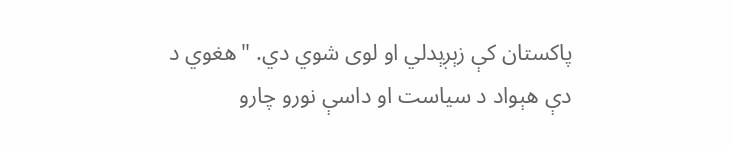پاکستان کې زېږېدلي او لوی شوي دي. "هغوي د دې هېواد د سياست او داسې نورو چارو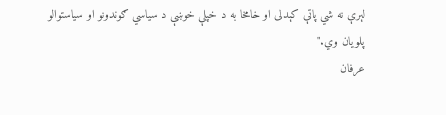لېرې نه شي پاتې کېدلی او خامخا به د خپلې خوښې د سياسي ګوندونو او سياستوالو پلويان وي."
عرفان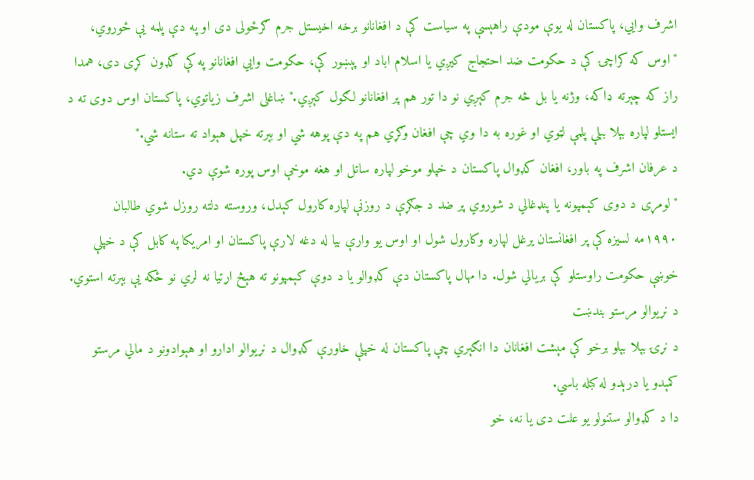اشرف وايي، پاکستان له یوې مودې راهېسې په سياست کې د افغانانو برخه اخيستل جرم ګرځولی دی او په دې پلمه يې ځوروي، "اوس که کراچۍ کې د حکومت ضد احتجاج کيږي يا اسلام اباد او پېښور کې، حکومت وايي افغانانو په کې ګډون کړی دی، همدا راز که چېرته ډاکه، وژنه يا بل څه جرم کېږي نو دا تور هم پر افغانانو لګول کېږي." ښاغلی اشرف زیاتوي، پاکستان اوس دوی ته د ايستلو لپاره بېلا بېلې پلمې لټوي او غوره به دا وي چې افغان وګړي هم په دې پوهه شي او بېرته خپل هېواد ته ستانه شي."
د عرفان اشرف په باور، افغان کډوال پاکستان د خپلو موخو لپاره ساتل او هغه موخې اوس پوره شوې دي.
"لومړی د دوی کېمپونه یا پنډغالي د شوروي پر ضد د جګړې د روزنې لپاره کارول کېدل، وروسته دلته روزل شوي طالبان ۱۹۹۰مه لسيزه کې پر افغانستان يرغل لپاره وکارول شول او اوس يو وارې بيا له دغه لارې پاکستان او امریکا په کابل کې د خپلې خوښې حکومت راوستلو کې بريالي شول. دا مهال پاکستان دې کډوالو يا د دوې کېمپونو ته هېڅ اړتيا نه لري نو ځکه يې بېرته استوي.
د نړیوالو مرستو بندښت
د نړۍ بېلا بېلو برخو کې مېشت افغانان دا انګېري چې پاکستان له خپلې خاورې کډوال د نړیوالو ادارو او هېوادونو د مالي مرستو کمېدو يا درېدو له کبله باسي.
دا د کډوالو ستنولو یو علت دی يا نه، خو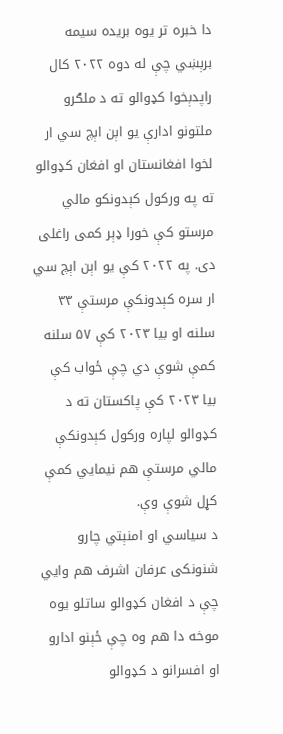دا خبره تر یوه بریده سیمه برېښي چې له دوه ۲۰۲۲ کال راپدېخوا کډوالو ته د ملګرو ملتونو ادارې يو اېن اېچ سي ار لخوا افغانستان او افغان کډوالو ته په ورکول کېدونکو مالي مرستو کې خورا ډېر کمی راغلی دی. په ۲۰۲۲ کې يو اېن اېچ سي ار سره کېدونکې مرستې ۳۳ سلنه او بيا ۲۰۲۳ کې ۵۷ سلنه کمې شوې دي چې ځواب کې بيا ۲۰۲۳ کې پاکستان ته د کډوالو لپاره ورکول کېدونکې مالي مرستې هم نيمايي کمې کړل شوې وې.
د سياسي او امنېتي چارو شنونکی عرفان اشرف هم وايي چې د افغان کډوالو ساتلو يوه موخه دا هم وه چې ځېنو ادارو او افسرانو د کډوالو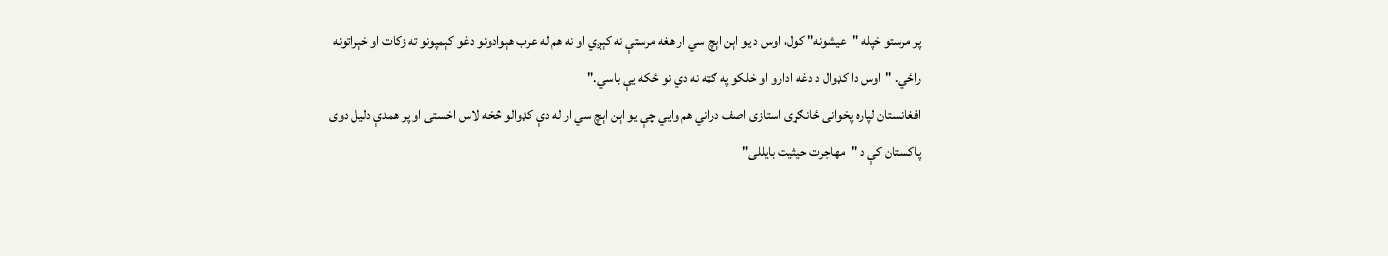پر مرستو خپله "عيشونه" کول، اوس د يو اېن اېچ سي ار هغه مرستې نه کېږي او نه هم له عرب هېوادونو دغو کېمپونو ته زکات او خېراتونه راځي. "اوس دا کډوال د دغه ادارو او خلکو په ګټه نه دي نو ځکه يې باسي."
افغانستان لپاره پخوانی ځانګړی استازی اصف دراني هم وايي چې يو اېن اېچ سي ار له دې کډوالو څخه لاس اخستی او پر همدې دليل دوی پاکستان کې د "مهاجرت حیثیت بایللی"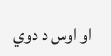او اوس د دوي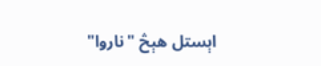اېستل هېڅ "ناروا"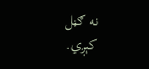نه ګڼل کېږي.